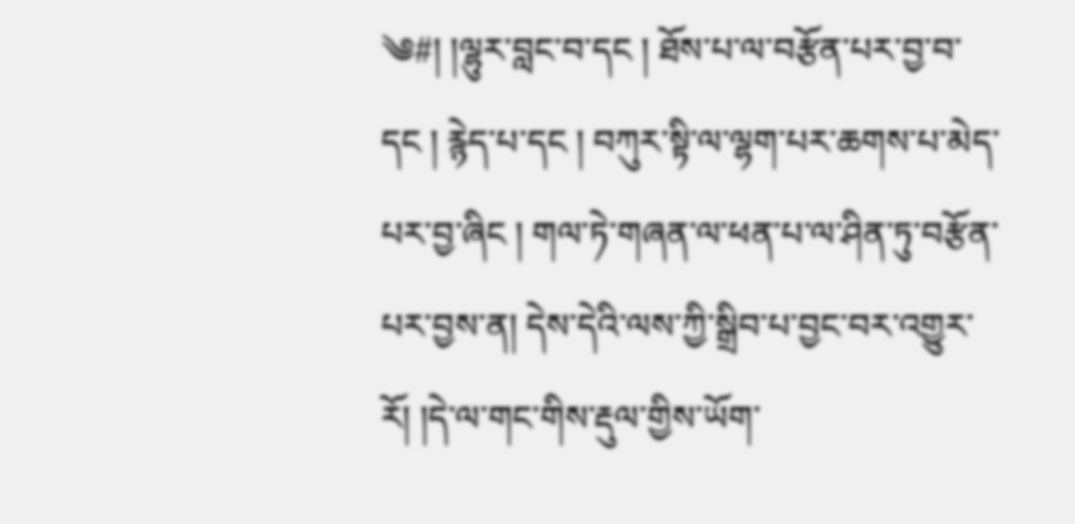༄#། །ལྷུར་བླང་བ་དང ། ཐོས་པ་ལ་བརྩོན་པར་བྱ་བ་དང ། རྙེད་པ་དང ། བཀུར་སྟི་ལ་ལྷག་པར་ཆགས་པ་མེད་པར་བྱ་ཞིང ། གལ་ཏེ་གཞན་ལ་ཕན་པ་ལ་ཤིན་ཏུ་བརྩོན་པར་བྱས་ན། དེས་དེའི་ལས་ཀྱི་སྒྲིབ་པ་བྱང་བར་འགྱུར་རོ། །དེ་ལ་གང་གིས་རྡུལ་གྱིས་ཡོག་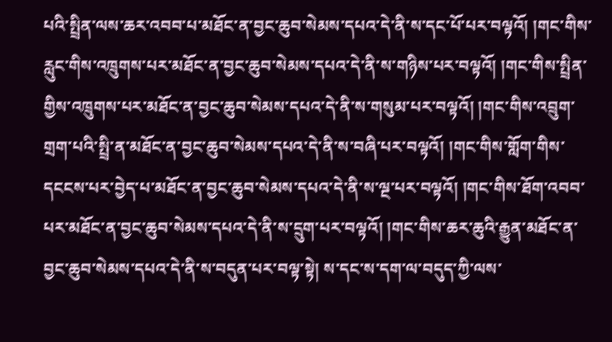པའི་སྤྲིན་ལས་ཆར་འབབ་པ་མཐོང་ན་བྱང་ཆུབ་སེམས་དཔའ་དེ་ནི་ས་དང་པོ་པར་བལྟའོ། །གང་གིས་རླུང་གིས་འཁྲུགས་པར་མཐོང་ན་བྱང་ཆུབ་སེམས་དཔའ་དེ་ནི་ས་གཉིས་པར་བལྟའོ། །གང་གིས་སྤྲིན་གྱིས་འཁྲུགས་པར་མཐོང་ན་བྱང་ཆུབ་སེམས་དཔའ་དེ་ནི་ས་གསུམ་པར་བལྟའོ། །གང་གིས་འབྲུག་གྲག་པའི་སྤྲི་ན་མཐོང་ན་བྱང་ཆུབ་སེམས་དཔའ་དེ་ནི་ས་བཞི་པར་བལྟའོ། །གང་གིས་གློག་གིས་དངངས་པར་བྱེད་པ་མཐོང་ན་བྱང་ཆུབ་སེམས་དཔའ་དེ་ནི་ས་ལྔ་པར་བལྟའོ། །གང་གིས་ཐོག་འབབ་པར་མཐོང་ན་བྱང་ཆུབ་སེམས་དཔའ་དེ་ནི་ས་དྲུག་པར་བལྟའོ། །གང་གིས་ཆར་ཆུའི་རྒྱུན་མཐོང་ན་བྱང་ཆུབ་སེམས་དཔའ་དེ་ནི་ས་བདུན་པར་བལྟ་སྟེ། ས་དང་ས་དག་ལ་བདུད་ཀྱི་ལས་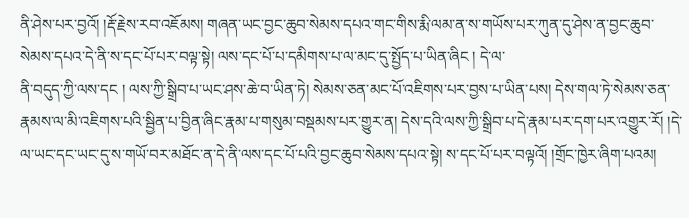ནི་ཤེས་པར་བྱའོ། །རྡོ་རྗེས་རབ་འཇོམས། གཞན་ཡང་བྱང་ཆུབ་སེམས་དཔའ་གང་གིས་རྨི་ལམ་ན་ས་གཡོས་པར་ཀུན་དུ་ཤེས་ན་བྱང་ཆུབ་སེམས་དཔའ་དེ་ནི་ས་དང་པོ་པར་བལྟ་སྟེ། ལས་དང་པོ་པ་དམིགས་པ་ལ་མང་དུ་སྤྱོད་པ་ཡིན་ཞིང ། དེ་ལ་
ནི་བདུད་ཀྱི་ལས་དང ། ལས་ཀྱི་སྒྲིབ་པ་ཡང་ཤས་ཆེ་བ་ཡིན་ཏེ། སེམས་ཅན་མང་པོ་འཇིགས་པར་བྱས་པ་ཡིན་པས། དེས་གལ་ཏེ་སེམས་ཅན་རྣམས་ལ་མི་འཇིགས་པའི་སྦྱིན་པ་བྱིན་ཞིང་རྣམ་པ་གསུམ་བསྡམས་པར་གྱུར་ན། དེས་དའི་ལས་ཀྱི་སྒྲིབ་པ་དེ་རྣམ་པར་དག་པར་འགྱུར་རོ། །དེ་ལ་ཡང་དང་ཡང་དུ་ས་གཡོ་བར་མཐོང་ན་དེ་ནི་ལས་དང་པོ་པའི་བྱང་ཆུབ་སེམས་དཔའ་སྟེ། ས་དང་པོ་པར་བལྟའོ། །གྲོང་ཁྱེར་ཞིག་པའམ།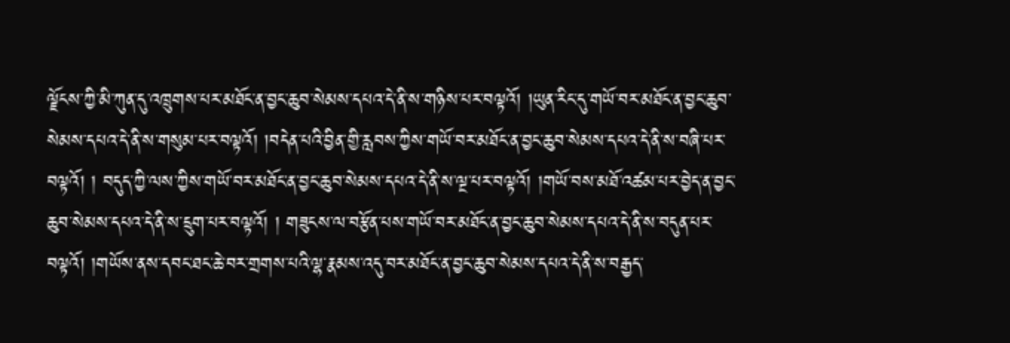ལྗོངས་ཀྱི་མི་ཀུན་དུ་འཁྲུགས་པར་མཐོང་ན་བྱང་ཆུབ་སེམས་དཔའ་དེ་ནི་ས་གཉིས་པར་བལྟའོ། །ཡུན་རིང་དུ་གཡོ་བར་མཐོང་ན་བྱང་ཆུབ་སེམས་དཔའ་དེ་ནི་ས་གསུམ་པར་བལྟའོ། །བདེན་པའི་བྱིན་གྱི་རླབས་ཀྱིས་གཡོ་བར་མཐོང་ན་བྱང་ཆུབ་སེམས་དཔའ་དེ་ནི་ས་བཞི་པར་བལྟའོ། ། བདུད་ཀྱི་ལས་ཀྱིས་གཡོ་བར་མཐོང་ན་བྱང་ཆུབ་སེམས་དཔའ་དེ་ནི་ས་ལྔ་པར་བལྟའོ། །གཡོ་བས་མཐོ་འཚམ་པར་བྱེད་ན་བྱང་ཆུབ་སེམས་དཔའ་དེ་ནི་ས་དྲུག་པར་བལྟའོ། ། གཟུངས་ལ་བརྩོན་པས་གཡོ་བར་མཐོང་ན་བྱང་ཆུབ་སེམས་དཔའ་དེ་ནི་ས་བདུན་པར་བལྟའོ། །གཡོས་ནས་དབང་ཐང་ཆེ་བར་གྲགས་པའི་ལྷ་རྣམས་འདུ་བར་མཐོང་ན་བྱང་ཆུབ་སེམས་དཔའ་དེ་ནི་ས་བརྒྱད་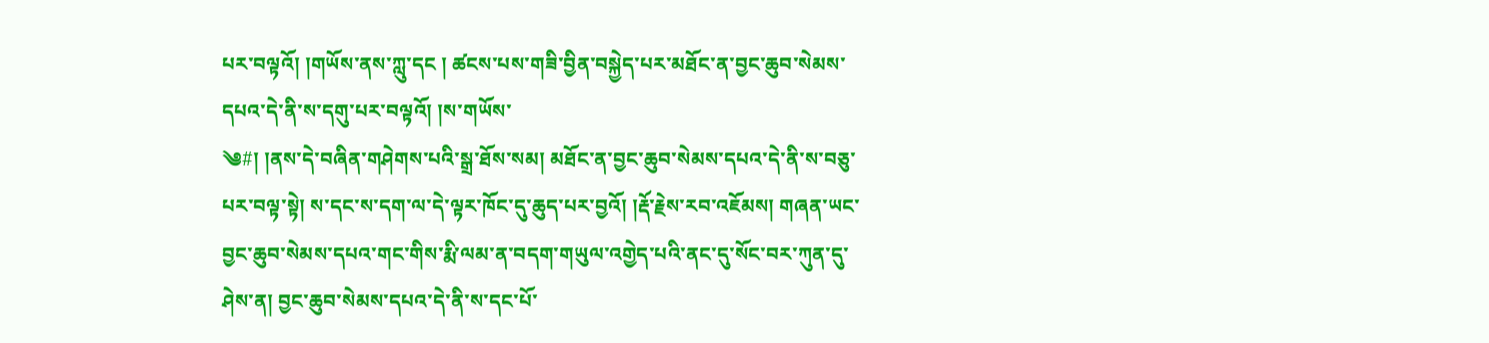པར་བལྟའོ། །གཡོས་ནས་ཀླུ་དང ། ཚངས་པས་གཟི་བྱིན་བསྐྱེད་པར་མཐོང་ན་བྱང་ཆུབ་སེམས་དཔའ་དེ་ནི་ས་དགུ་པར་བལྟའོ། །ས་གཡོས་
༄#། །ནས་དེ་བཞིན་གཤེགས་པའི་སྒྲ་ཐོས་སམ། མཐོང་ན་བྱང་ཆུབ་སེམས་དཔའ་དེ་ནི་ས་བཅུ་པར་བལྟ་སྟེ། ས་དང་ས་དག་ལ་དེ་ལྟར་ཁོང་དུ་ཆུད་པར་བྱའོ། །རྡོ་རྗེས་རབ་འཇོམས། གཞན་ཡང་བྱང་ཆུབ་སེམས་དཔའ་གང་གིས་རྨི་ལམ་ན་བདག་གཡུལ་འགྱེད་པའི་ནང་དུ་སོང་བར་ཀུན་དུ་ཤེས་ན། བྱང་ཆུབ་སེམས་དཔའ་དེ་ནི་ས་དང་པོ་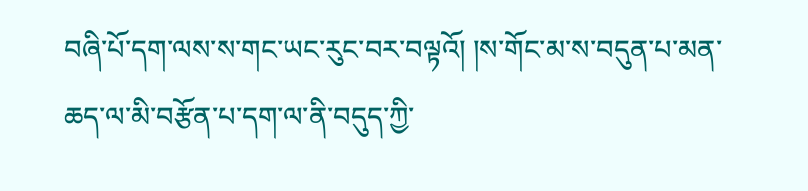བཞི་པོ་དག་ལས་ས་གང་ཡང་རུང་བར་བལྟའོ། །ས་གོང་མ་ས་བདུན་པ་མན་ཆད་ལ་མི་བརྩོན་པ་དག་ལ་ནི་བདུད་ཀྱི་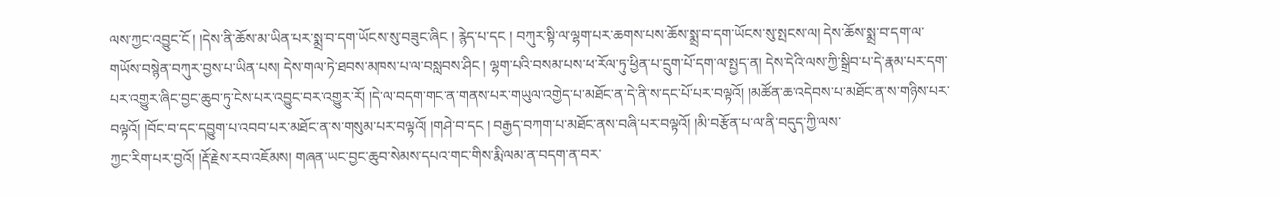ལས་ཀྱང་འབྱུང་ངོ ། །དེས་ནི་ཆོས་མ་ཡིན་པར་སྨྲ་བ་དག་ཡོངས་སུ་བཟུང་ཞིང ། རྙེད་པ་དང ། བཀུར་སྟི་ལ་ལྷག་པར་ཆགས་པས་ཆོས་སྨྲ་བ་དག་ཡོངས་སུ་སྤངས་ལ། དེས་ཆོས་སྨྲ་བ་དག་ལ་གཡོས་བསྙེན་བཀུར་བྱས་པ་ཡིན་པས། དེས་གལ་ཏེ་ཐབས་མཁས་པ་ལ་བསླབས་ཤིང ། ལྷག་པའི་བསམ་པས་ཕ་རོལ་ཏུ་ཕྱིན་པ་དྲུག་པོ་དག་ལ་སྤྱད་ན། དེས་དེའི་ལས་ཀྱི་སྒྲིབ་པ་དེ་རྣམ་པར་དག་པར་འགྱུར་ཞིང་བྱང་ཆུབ་ཏུ་ངེས་པར་འབྱུང་བར་འགྱུར་རོ། །དེ་ལ་བདག་གང་ན་གནས་པར་གཡུལ་འགྱེད་པ་མཐོང་ན་དེ་ནི་ས་དང་པོ་པར་བལྟའོ། །མཚོན་ཆ་འདེབས་པ་མཐོང་ན་ས་གཉིས་པར་བལྟའོ། །བོང་བ་དང་དབྱུག་པ་འབབ་པར་མཐོང་ན་ས་གསུམ་པར་བལྟའོ། །གཤེ་བ་དང ། བརྒྱད་བཀག་པ་མཐོང་ནས་བཞི་པར་བལྟའོ། །མི་བརྩོན་པ་ལ་ནི་བདུད་ཀྱི་ལས་
ཀྱང་རིག་པར་བྱའོ། །རྡོ་རྗེས་རབ་འཇོམས། གཞན་ཡང་བྱང་ཆུབ་སེམས་དཔའ་གང་གིས་རྨི་ལམ་ན་བདག་ན་བར་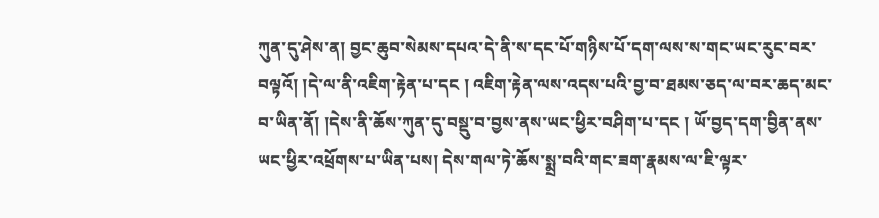ཀུན་དུ་ཤེས་ན། བྱང་ཆུབ་སེམས་དཔའ་དེ་ནི་ས་དང་པོ་གཉིས་པོ་དག་ལས་ས་གང་ཡང་རུང་བར་བལྟའོ། །དེ་ལ་ནི་འཇིག་རྟེན་པ་དང ། འཇིག་རྟེན་ལས་འདས་པའི་བྱ་བ་ཐམས་ཅད་ལ་བར་ཆད་མང་བ་ཡིན་ནོ། །དེས་ནི་ཆོས་ཀུན་དུ་བསྡུ་བ་བྱས་ནས་ཡང་ཕྱིར་བཤིག་པ་དང ། ཡོ་བྱད་དག་བྱིན་ནས་ཡང་ཕྱིར་འཕྲོགས་པ་ཡིན་པས། དེས་གལ་ཏེ་ཆོས་སྨྲ་བའི་གང་ཟག་རྣམས་ལ་ཇི་ལྟར་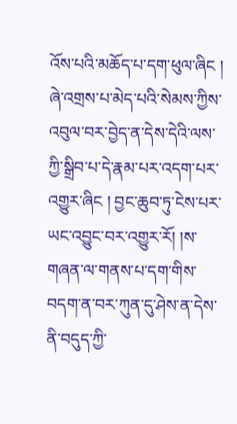འོས་པའི་མཆོད་པ་དག་ཕུལ་ཞིང ། ཞེ་འགྲས་པ་མེད་པའི་སེམས་ཀྱིས་འབུལ་བར་བྱེད་ན་དེས་དེའི་ལས་ཀྱི་སྒྲིབ་པ་དེ་རྣམ་པར་འདག་པར་འགྱུར་ཞིང ། བྱང་ཆུབ་ཏུ་ངེས་པར་ཡང་འབྱུང་བར་འགྱུར་རོ། །ས་གཞན་ལ་གནས་པ་དག་གིས་བདག་ན་བར་ཀུན་དུ་ཤེས་ན་དེས་ནི་བདུད་ཀྱི་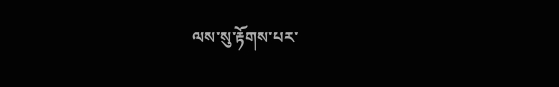ལས་སུ་རྟོགས་པར་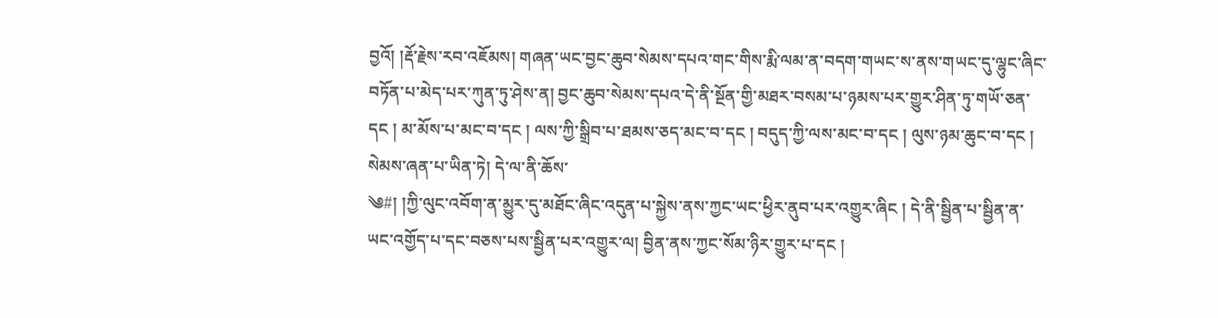བྱའོ། །རྡོ་རྗེས་རབ་འཇོམས། གཞན་ཡང་བྱང་ཆུབ་སེམས་དཔའ་གང་གིས་རྨི་ལམ་ན་བདག་གཡང་ས་ནས་གཡང་དུ་ལྷུང་ཞིང་བཏོན་པ་མེད་པར་ཀུན་ཏུ་ཤེས་ན། བྱང་ཆུབ་སེམས་དཔའ་དེ་ནི་སྔོན་གྱི་མཐར་བསམ་པ་ཉམས་པར་གྱུར་ཤིན་ཏུ་གཡོ་ཅན་དང ། མ་མོས་པ་མང་བ་དང ། ལས་ཀྱི་སྒྲིབ་པ་ཐམས་ཅད་མང་བ་དང ། བདུད་ཀྱི་ལས་མང་བ་དང ། ལུས་ཉམ་ཆུང་བ་དང ། སེམས་ཞན་པ་ཡིན་ཏེ། དེ་ལ་ནི་ཆོས་
༄#། །ཀྱི་ལུང་འབོག་ན་མྱུར་དུ་མཐོང་ཞིང་འདུན་པ་སྐྱེས་ནས་ཀྱང་ཡང་ཕྱིར་ནུབ་པར་འགྱུར་ཞིང ། དེ་ནི་སྦྱིན་པ་སྦྱིན་ན་ཡང་འགྱོད་པ་དང་བཅས་པས་སྦྱིན་པར་འགྱུར་ལ། བྱིན་ནས་ཀྱང་སོམ་ཉིར་གྱུར་པ་དང །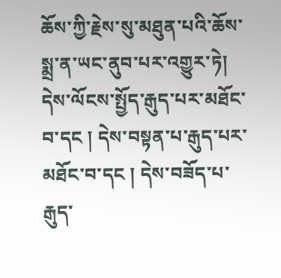ཆོས་ཀྱི་རྗེས་སུ་མཐུན་པའི་ཆོས་སྨྲ་ན་ཡང་ནུབ་པར་འགྱུར་ཏེ། དེས་ལོངས་སྤྱོད་རྒུད་པར་མཐོང་བ་དང ། དེས་བསྟན་པ་རྒུད་པར་མཐོང་བ་དང ། དེས་བཟོད་པ་རྒུད་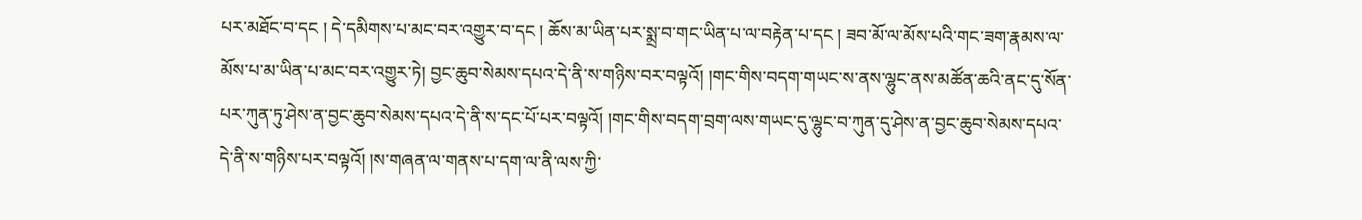པར་མཐོང་བ་དང ། དེ་དམིགས་པ་མང་བར་འགྱུར་བ་དང ། ཆོས་མ་ཡིན་པར་སྨྲ་བ་གང་ཡིན་པ་ལ་བརྟེན་པ་དང ། ཟབ་མོ་ལ་མོས་པའི་གང་ཟག་རྣམས་ལ་མོས་པ་མ་ཡིན་པ་མང་བར་འགྱུར་ཏེ། བྱང་ཆུབ་སེམས་དཔའ་དེ་ནི་ས་གཉིས་བར་བལྟའོ། །གང་གིས་བདག་གཡང་ས་ནས་ལྷུང་ནས་མཚོན་ཆའི་ནང་དུ་སོན་པར་ཀུན་ཏུ་ཤེས་ན་བྱང་ཆུབ་སེམས་དཔའ་དེ་ནི་ས་དང་པོ་པར་བལྟའོ། །གང་གིས་བདག་བྲག་ལས་གཡང་དུ་ལྷུང་བ་ཀུན་དུ་ཤེས་ན་བྱང་ཆུབ་སེམས་དཔའ་དེ་ནི་ས་གཉིས་པར་བལྟའོ། །ས་གཞན་ལ་གནས་པ་དག་ལ་ནི་ལས་ཀྱི་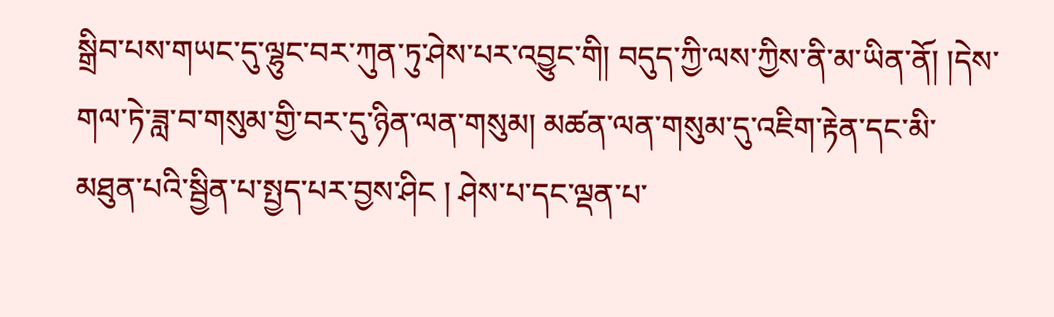སྒྲིབ་པས་གཡང་དུ་ལྷུང་བར་ཀུན་ཏུ་ཤེས་པར་འབྱུང་གི། བདུད་ཀྱི་ལས་ཀྱིས་ནི་མ་ཡིན་ནོ། །དེས་གལ་ཏེ་ཟླ་བ་གསུམ་གྱི་བར་དུ་ཉིན་ལན་གསུམ། མཚན་ལན་གསུམ་དུ་འཇིག་རྟེན་དང་མི་མཐུན་པའི་སྦྱིན་པ་སྤྱད་པར་བྱས་ཤིང ། ཤེས་པ་དང་ལྡན་པ་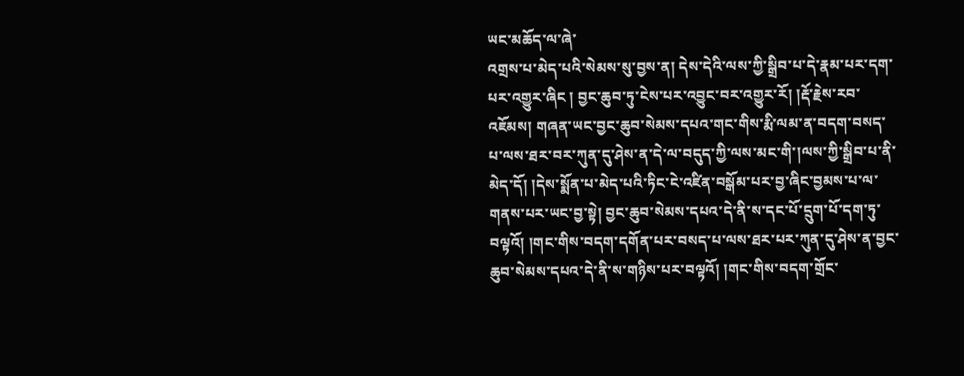ཡང་མཆོད་ལ་ཞེ་
འགྲས་པ་མེད་པའི་སེམས་སུ་བྱས་ན། དེས་དེའི་ལས་ཀྱི་སྒྲིབ་པ་དེ་རྣམ་པར་དག་པར་འགྱུར་ཞིང ། བྱང་ཆུབ་ཏུ་ངེས་པར་འབྱུང་བར་འགྱུར་རོ། །རྡོ་རྗེས་རབ་འཇོམས། གཞན་ཡང་བྱང་ཆུབ་སེམས་དཔའ་གང་གིས་རྨི་ལམ་ན་བདག་བསད་པ་ལས་ཐར་བར་ཀུན་དུ་ཤེས་ན་དེ་ལ་བདུད་ཀྱི་ལས་མང་གི་།ལས་ཀྱི་སྒྲིབ་པ་ནི་མེད་དོ། །དེས་སྨོན་པ་མེད་པའི་ཏིང་ངེ་འཛིན་བསྒོམ་པར་བྱ་ཞིང་བྱམས་པ་ལ་གནས་པར་ཡང་བྱ་སྟེ། བྱང་ཆུབ་སེམས་དཔའ་དེ་ནི་ས་དང་པོ་དྲུག་པོ་དག་ཏུ་བལྟའོ། །གང་གིས་བདག་དགོན་པར་བསད་པ་ལས་ཐར་པར་ཀུན་དུ་ཤེས་ན་བྱང་ཆུབ་སེམས་དཔའ་དེ་ནི་ས་གཉིས་པར་བལྟའོ། །གང་གིས་བདག་གྲོང་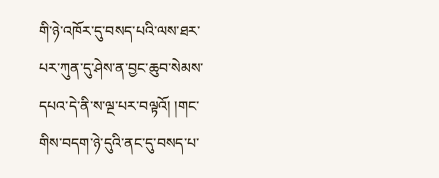གི་ཉེ་འཁོར་དུ་བསད་པའི་ལས་ཐར་པར་ཀུན་དུ་ཤེས་ན་བྱང་ཆུབ་སེམས་དཔའ་དེ་ནི་ས་ལྔ་པར་བལྟའོ། །གང་གིས་བདག་ཉེ་དུའི་ནང་དུ་བསད་པ་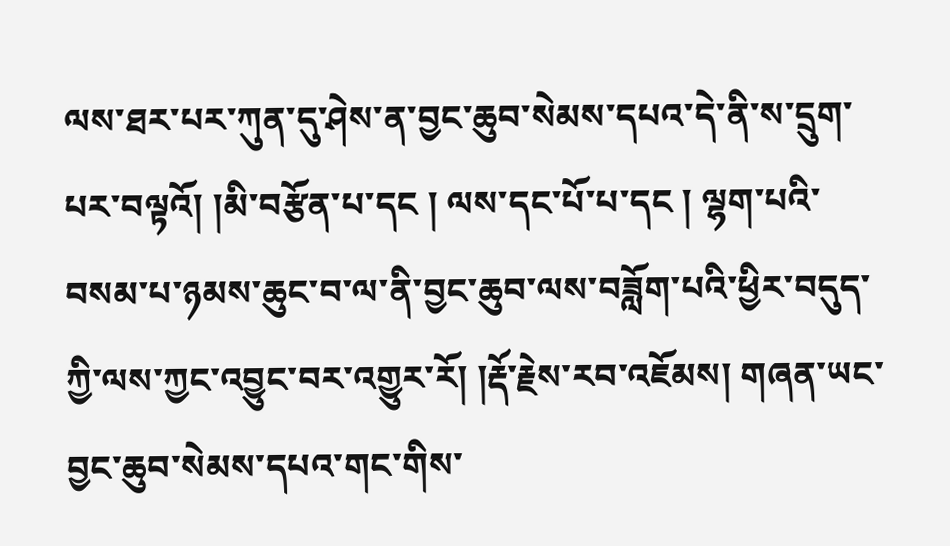ལས་ཐར་པར་ཀུན་དུ་ཤེས་ན་བྱང་ཆུབ་སེམས་དཔའ་དེ་ནི་ས་དྲུག་པར་བལྟའོ། །མི་བརྩོན་པ་དང ། ལས་དང་པོ་པ་དང ། ལྷག་པའི་བསམ་པ་ཉམས་ཆུང་བ་ལ་ནི་བྱང་ཆུབ་ལས་བཟློག་པའི་ཕྱིར་བདུད་ཀྱི་ལས་ཀྱང་འབྱུང་བར་འགྱུར་རོ། །རྡོ་རྗེས་རབ་འཇོམས། གཞན་ཡང་བྱང་ཆུབ་སེམས་དཔའ་གང་གིས་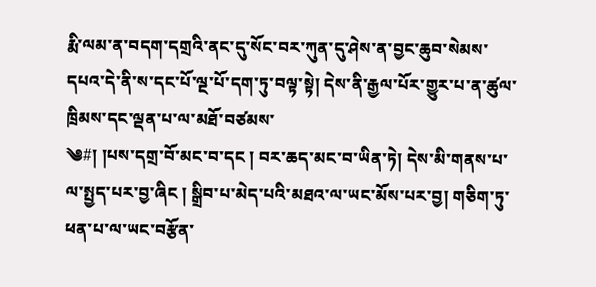རྨི་ལམ་ན་བདག་དགྲའི་ནང་དུ་སོང་བར་ཀུན་དུ་ཤེས་ན་བྱང་ཆུབ་སེམས་དཔའ་དེ་ནི་ས་དང་པོ་ལྔ་པོ་དག་ཏུ་བལྟ་སྟེ། དེས་ནི་རྒྱལ་པོར་གྱུར་པ་ན་ཚུལ་ཁྲིམས་དང་ལྡན་པ་ལ་མཐོ་བཙམས་
༄#། །པས་དགྲ་བོ་མང་བ་དང ། བར་ཆད་མང་བ་ཡིན་ཏེ། དེས་མི་གནས་པ་ལ་སྤྱད་པར་བྱ་ཞིང ། སྒྲིབ་པ་མེད་པའི་མཐའ་ལ་ཡང་མོས་པར་བྱ། གཅིག་ཏུ་ཕན་པ་ལ་ཡང་བརྩོན་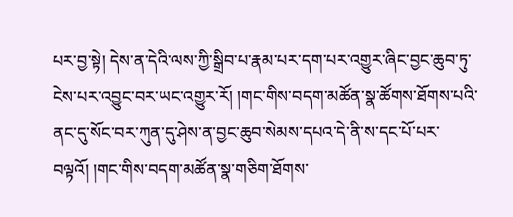པར་བྱ་སྟེ། དེས་ན་དེའི་ལས་ཀྱི་སྒྲིབ་པ་རྣམ་པར་དག་པར་འགྱུར་ཞིང་བྱང་ཆུབ་ཏུ་ངེས་པར་འབྱུང་བར་ཡང་འགྱུར་རོ། །གང་གིས་བདག་མཚོན་སྣ་ཚོགས་ཐོགས་པའི་ནང་དུ་སོང་བར་ཀུན་དུ་ཤེས་ན་བྱང་ཆུབ་སེམས་དཔའ་དེ་ནི་ས་དང་པོ་པར་བལྟའོ། །གང་གིས་བདག་མཚོན་སྣ་གཅིག་ཐོགས་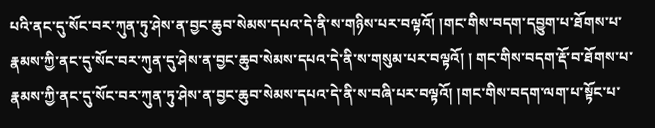པའི་ནང་དུ་སོང་བར་ཀུན་ཏུ་ཤེས་ན་བྱང་ཆུབ་སེམས་དཔའ་དེ་ནི་ས་གཉིས་པར་བལྟའོ། །གང་གིས་བདག་དབྱུག་པ་ཐོགས་པ་རྣམས་ཀྱི་ནང་དུ་སོང་བར་ཀུན་དུ་ཤེས་ན་བྱང་ཆུབ་སེམས་དཔའ་དེ་ནི་ས་གསུམ་པར་བལྟའོ། ། གང་གིས་བདག་རྡོ་བ་ཐོགས་པ་རྣམས་ཀྱི་ནང་དུ་སོང་བར་ཀུན་ཏུ་ཤེས་ན་བྱང་ཆུབ་སེམས་དཔའ་དེ་ནི་ས་བཞི་པར་བལྟའོ། །གང་གིས་བདག་ལག་པ་སྟོང་པ་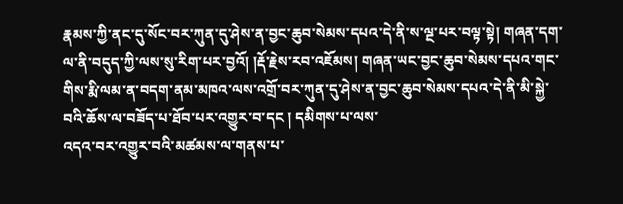རྣམས་ཀྱི་ནང་དུ་སོང་བར་ཀུན་དུ་ཤེས་ན་བྱང་ཆུབ་སེམས་དཔའ་དེ་ནི་ས་ལྔ་པར་བལྟ་སྟེ། གཞན་དག་ལ་ནི་བདུད་ཀྱི་ལས་སུ་རིག་པར་བྱའོ། །རྡོ་རྗེས་རབ་འཇོམས། གཞན་ཡང་བྱང་ཆུབ་སེམས་དཔའ་གང་གིས་རྨི་ལམ་ན་བདག་ནམ་མཁའ་ལས་འགྲོ་བར་ཀུན་དུ་ཤེས་ན་བྱང་ཆུབ་སེམས་དཔའ་དེ་ནི་མི་སྐྱེ་བའི་ཆོས་ལ་བཟོད་པ་ཐོབ་པར་འགྱུར་བ་དང ། དམིགས་པ་ལས་
འདའ་བར་འགྱུར་བའི་མཚམས་ལ་གནས་པ་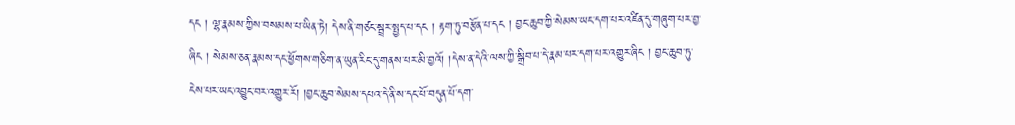དང ། ལྷ་རྣམས་ཀྱིས་བསམས་པ་ཡིན་ཏེ། དེས་ནི་གཙང་སྦྲར་སྤྱད་པ་དང ། རྟག་ཏུ་བརྩོན་པ་དང ། བྱང་ཆུབ་ཀྱི་སེམས་ཡང་དག་པར་འཛིན་དུ་གཞུག་པར་བྱ་ཞིང ། སེམས་ཅན་རྣམས་དང་ཕྱོགས་གཅིག་ན་ཡུན་རིང་དུ་གནས་པར་མི་བྱའོ། །དེས་ན་དེའི་ལས་ཀྱི་སྒྲིབ་པ་དེ་རྣམ་པར་དག་པར་འགྱུར་ཞིང ། བྱང་ཆུབ་ཏུ་ངེས་པར་ཡང་འབྱུང་བར་འགྱུར་རོ། །བྱང་ཆུབ་སེམས་དཔའ་དེ་ནི་ས་དང་པོ་བདུན་པོ་དག་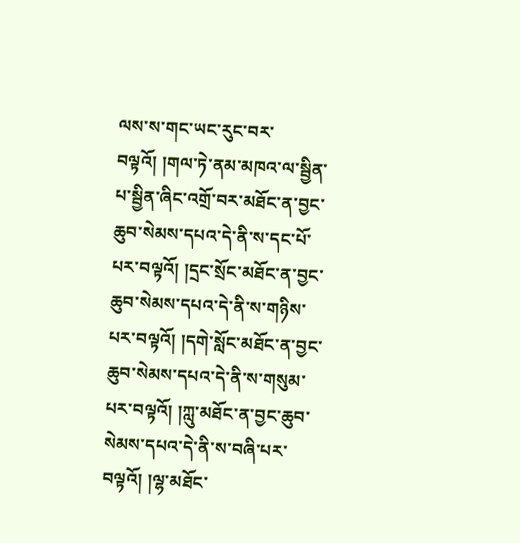ལས་ས་གང་ཡང་རུང་བར་བལྟའོ། །གལ་ཏེ་ནམ་མཁའ་ལ་སྦྱིན་པ་སྦྱིན་ཞིང་འགྲོ་བར་མཐོང་ན་བྱང་ཆུབ་སེམས་དཔའ་དེ་ནི་ས་དང་པོ་པར་བལྟའོ། །དྲང་སྲོང་མཐོང་ན་བྱང་ཆུབ་སེམས་དཔའ་དེ་ནི་ས་གཉིས་པར་བལྟའོ། །དགེ་སློང་མཐོང་ན་བྱང་ཆུབ་སེམས་དཔའ་དེ་ནི་ས་གསུམ་པར་བལྟའོ། །ཀླུ་མཐོང་ན་བྱང་ཆུབ་སེམས་དཔའ་དེ་ནི་ས་བཞི་པར་བལྟའོ། །ལྷ་མཐོང་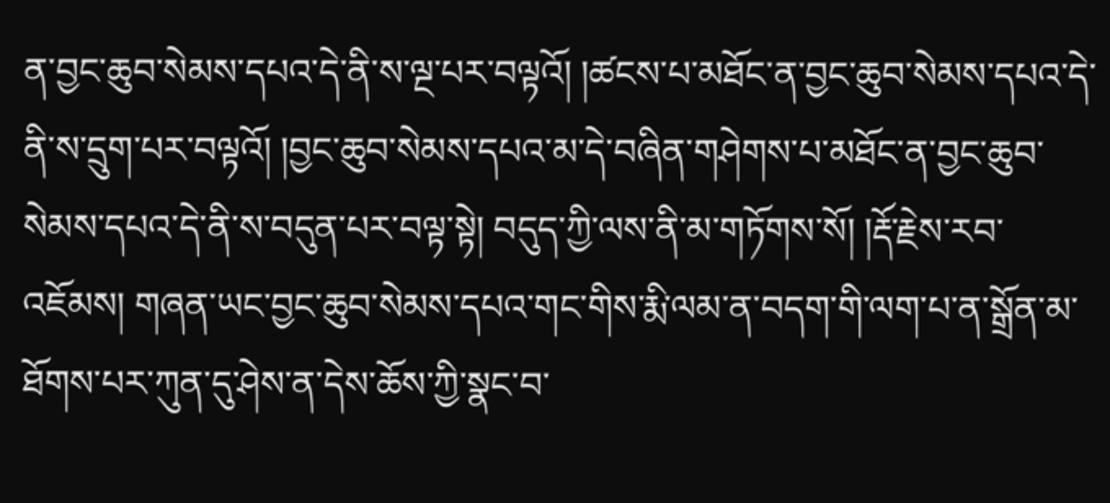ན་བྱང་ཆུབ་སེམས་དཔའ་དེ་ནི་ས་ལྔ་པར་བལྟའོ། །ཚངས་པ་མཐོང་ན་བྱང་ཆུབ་སེམས་དཔའ་དེ་ནི་ས་དྲུག་པར་བལྟའོ། །བྱང་ཆུབ་སེམས་དཔའ་མ་དེ་བཞིན་གཤེགས་པ་མཐོང་ན་བྱང་ཆུབ་སེམས་དཔའ་དེ་ནི་ས་བདུན་པར་བལྟ་སྟེ། བདུད་ཀྱི་ལས་ནི་མ་གཏོགས་སོ། །རྡོ་རྗེས་རབ་འཇོམས། གཞན་ཡང་བྱང་ཆུབ་སེམས་དཔའ་གང་གིས་རྨི་ལམ་ན་བདག་གི་ལག་པ་ན་སྒྲོན་མ་ཐོགས་པར་ཀུན་དུ་ཤེས་ན་དེས་ཆོས་ཀྱི་སྣང་བ་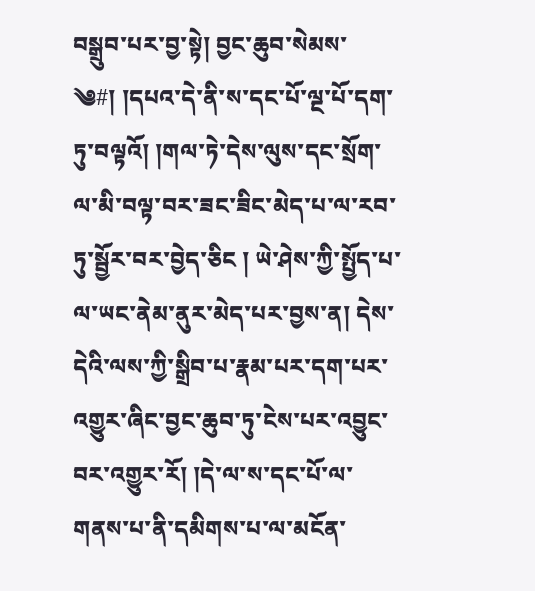བསྒྲུབ་པར་བྱ་སྟེ། བྱང་ཆུབ་སེམས་
༄#། །དཔའ་དེ་ནི་ས་དང་པོ་ལྔ་པོ་དག་ཏུ་བལྟའོ། །གལ་ཏེ་དེས་ལུས་དང་སྲོག་ལ་མི་བལྟ་བར་ཟང་ཟིང་མེད་པ་ལ་རབ་ཏུ་སྦྱོར་བར་བྱེད་ཅིང ། ཡེ་ཤེས་ཀྱི་སྤྱོད་པ་ལ་ཡང་ནེམ་ནུར་མེད་པར་བྱས་ན། དེས་དེའི་ལས་ཀྱི་སྒྲིབ་པ་རྣམ་པར་དག་པར་འགྱུར་ཞིང་བྱང་ཆུབ་ཏུ་ངེས་པར་འབྱུང་བར་འགྱུར་རོ། །དེ་ལ་ས་དང་པོ་ལ་གནས་པ་ནི་དམིགས་པ་ལ་མངོན་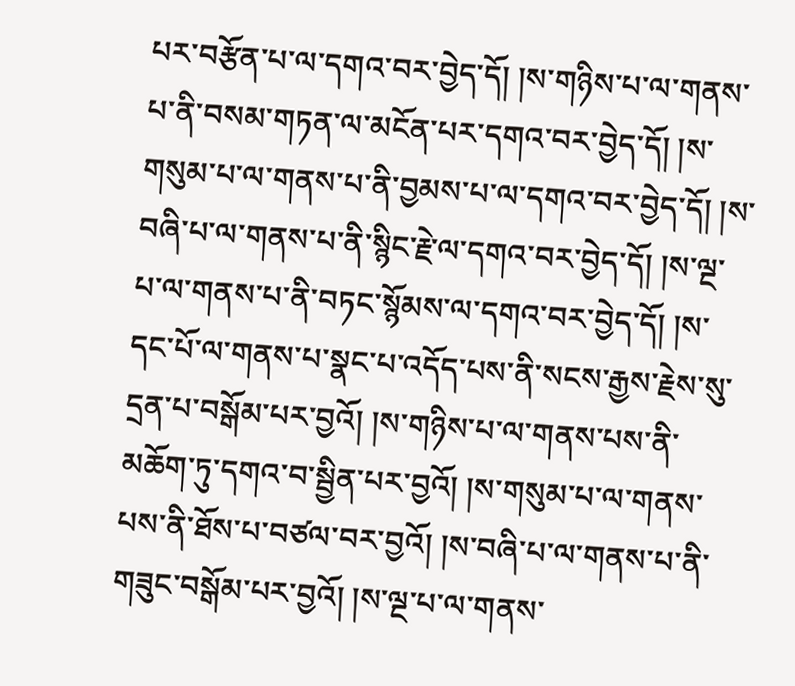པར་བརྩོན་པ་ལ་དགའ་བར་བྱེད་དོ། །ས་གཉིས་པ་ལ་གནས་པ་ནི་བསམ་གཏན་ལ་མངོན་པར་དགའ་བར་བྱེད་དོ། །ས་གསུམ་པ་ལ་གནས་པ་ནི་བྱམས་པ་ལ་དགའ་བར་བྱེད་དོ། །ས་བཞི་པ་ལ་གནས་པ་ནི་སྙིང་རྗེ་ལ་དགའ་བར་བྱེད་དོ། །ས་ལྔ་པ་ལ་གནས་པ་ནི་བཏང་སྙོམས་ལ་དགའ་བར་བྱེད་དོ། །ས་དང་པོ་ལ་གནས་པ་སྣང་པ་འདོད་པས་ནི་སངས་རྒྱས་རྗེས་སུ་དྲན་པ་བསྒོམ་པར་བྱའོ། །ས་གཉིས་པ་ལ་གནས་པས་ནི་མཆོག་ཏུ་དགའ་བ་སྦྱིན་པར་བྱའོ། །ས་གསུམ་པ་ལ་གནས་པས་ནི་ཐོས་པ་བཙལ་བར་བྱའོ། །ས་བཞི་པ་ལ་གནས་པ་ནི་གཟུང་བསྒོམ་པར་བྱའོ། །ས་ལྔ་པ་ལ་གནས་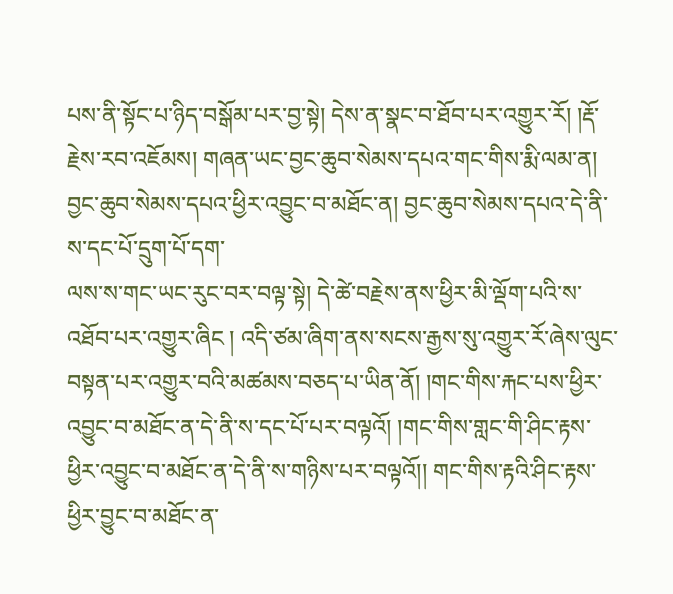པས་ནི་སྟོང་པ་ཉིད་བསྒོམ་པར་བྱ་སྟེ། དེས་ན་སྣང་བ་ཐོབ་པར་འགྱུར་རོ། །རྡོ་རྗེས་རབ་འཇོམས། གཞན་ཡང་བྱང་ཆུབ་སེམས་དཔའ་གང་གིས་རྨི་ལམ་ན། བྱང་ཆུབ་སེམས་དཔའ་ཕྱིར་འབྱུང་བ་མཐོང་ན། བྱང་ཆུབ་སེམས་དཔའ་དེ་ནི་ས་དང་པོ་དྲུག་པོ་དག་
ལས་ས་གང་ཡང་རུང་བར་བལྟ་སྟེ། དེ་ཚེ་བརྗེས་ནས་ཕྱིར་མི་ལྡོག་པའི་ས་འཐོབ་པར་འགྱུར་ཞིང ། འདི་ཙམ་ཞིག་ནས་སངས་རྒྱས་སུ་འགྱུར་རོ་ཞེས་ལུང་བསྟན་པར་འགྱུར་བའི་མཚམས་བཅད་པ་ཡིན་ནོ། །གང་གིས་རྐང་པས་ཕྱིར་འབྱུང་བ་མཐོང་ན་དེ་ནི་ས་དང་པོ་པར་བལྟའོ། །གང་གིས་གླང་གི་ཤིང་རྟས་ཕྱིར་འབྱུང་བ་མཐོང་ན་དེ་ནི་ས་གཉིས་པར་བལྟའོ།། གང་གིས་རྟའི་ཤིང་རྟས་ཕྱིར་བྱུང་བ་མཐོང་ན་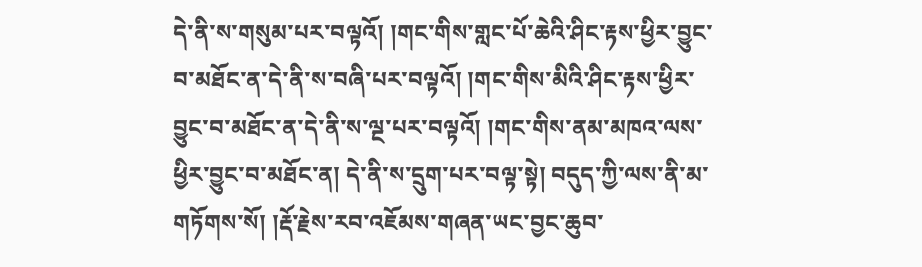དེ་ནི་ས་གསུམ་པར་བལྟའོ། །གང་གིས་གླང་པོ་ཆེའི་ཤིང་རྟས་ཕྱིར་བྱུང་བ་མཐོང་ན་དེ་ནི་ས་བཞི་པར་བལྟའོ། །གང་གིས་མིའི་ཤིང་རྟས་ཕྱིར་བྱུང་བ་མཐོང་ན་དེ་ནི་ས་ལྔ་པར་བལྟའོ། །གང་གིས་ནམ་མཁའ་ལས་ཕྱིར་བྱུང་བ་མཐོང་ན། དེ་ནི་ས་དྲུག་པར་བལྟ་སྟེ། བདུད་ཀྱི་ལས་ནི་མ་གཏོགས་སོ། །རྡོ་རྗེས་རབ་འཇོམས་གཞན་ཡང་བྱང་ཆུབ་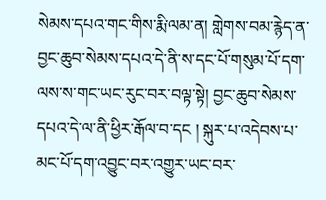སེམས་དཔའ་གང་གིས་རྨི་ལམ་ན། གླེགས་བམ་རྙེད་ན་བྱང་ཆུབ་སེམས་དཔའ་དེ་ནི་ས་དང་པོ་གསུམ་པོ་དག་ལས་ས་གང་ཡང་རུང་བར་བལྟ་སྟེ། བྱང་ཆུབ་སེམས་དཔའ་དེ་ལ་ནི་ཕྱིར་རྒོལ་བ་དང ། སྐུར་པ་འདེབས་པ་མང་པོ་དག་འབྱུང་བར་འགྱུར་ཡང་བར་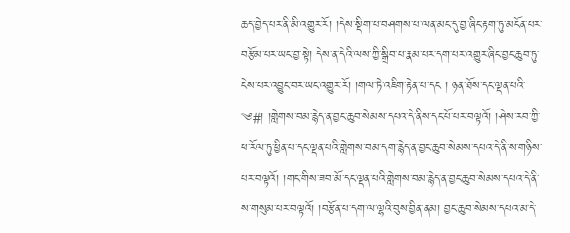ཆད་བྱེད་པར་ནི་མི་འགྱུར་རོ། །དེས་སྡིག་པ་བཤགས་པ་ལན་མང་དུ་བྱ་ཞིང་རྟག་ཏུ་མངོན་པར་བརྩོམ་པར་ཡང་བྱ་སྟེ། དེས་ན་དེའི་ལས་ཀྱི་སྒྲིབ་པ་རྣམ་པར་དག་པར་འགྱུར་ཞིང་བྱང་ཆུབ་ཏུ་ངེས་པར་འབྱུང་བར་ཡང་འགྱུར་རོ། །གལ་ཏེ་འཇིག་རྟེན་པ་དང ། ཉན་ཐོས་དང་ལྡན་པའི་
༄#། །གླེགས་བམ་རྙེད་ན་བྱང་ཆུབ་སེམས་དཔའ་དེ་ནིས་དང་པོ་པར་བལྟའོ། །ཤེས་རབ་ཀྱི་ཕ་རོལ་ཏུ་ཕྱིན་པ་དང་ལྡན་པའི་གླེགས་བམ་དག་རྙེད་ན་བྱང་ཆུབ་སེམས་དཔའ་དེ་ནི་ས་གཉིས་པར་བལྟའོ། །གང་གིས་ཟབ་མོ་དང་ལྡན་པའི་གླེགས་བམ་རྙེད་ན་བྱང་ཆུབ་སེམས་དཔའ་དེ་ནི་ས་གསུམ་པར་བལྟའོ། །བརྩོན་པ་དག་ལ་ལྷའི་བུས་བྱིན་ནམ། བྱང་ཆུབ་སེམས་དཔའ་མ་དེ་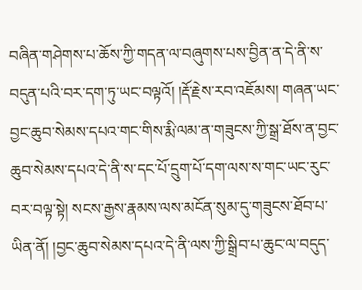བཞིན་གཤེགས་པ་ཆོས་ཀྱི་གདན་ལ་བཞུགས་པས་བྱིན་ན་དེ་ནི་ས་བདུན་པའི་བར་དག་ཏུ་ཡང་བལྟའོ། །རྡོ་རྗེས་རབ་འཇོམས། གཞན་ཡང་བྱང་ཆུབ་སེམས་དཔའ་གང་གིས་རྨི་ལམ་ན་གཟུངས་ཀྱི་སྒྲ་ཐོས་ན་བྱང་ཆུབ་སེམས་དཔའ་དེ་ནི་ས་དང་པོ་དྲུག་པོ་དག་ལས་ས་གང་ཡང་རུང་བར་བལྟ་སྟེ། སངས་རྒྱས་རྣམས་ལས་མངོན་སུམ་དུ་གཟུངས་ཐོབ་པ་ཡིན་ནོ། །བྱང་ཆུབ་སེམས་དཔའ་དེ་ནི་ལས་ཀྱི་སྒྲིབ་པ་ཆུང་ལ་བདུད་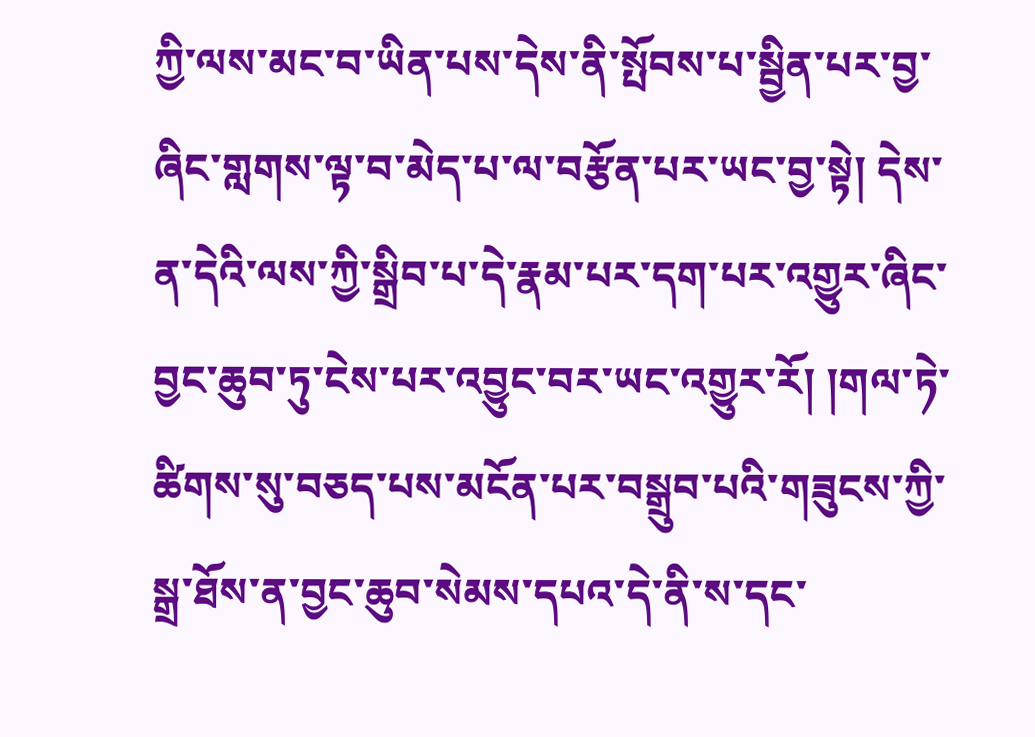ཀྱི་ལས་མང་བ་ཡིན་པས་དེས་ནི་སྤོབས་པ་སྦྱིན་པར་བྱ་ཞིང་གླགས་ལྟ་བ་མེད་པ་ལ་བརྩོན་པར་ཡང་བྱ་སྟེ། དེས་ན་དེའི་ལས་ཀྱི་སྒྲིབ་པ་དེ་རྣམ་པར་དག་པར་འགྱུར་ཞིང་བྱང་ཆུབ་ཏུ་ངེས་པར་འབྱུང་བར་ཡང་འགྱུར་རོ། །གལ་ཏེ་ཚིགས་སུ་བཅད་པས་མངོན་པར་བསྒྲུབ་པའི་གཟུངས་ཀྱི་སྒྲ་ཐོས་ན་བྱང་ཆུབ་སེམས་དཔའ་དེ་ནི་ས་དང་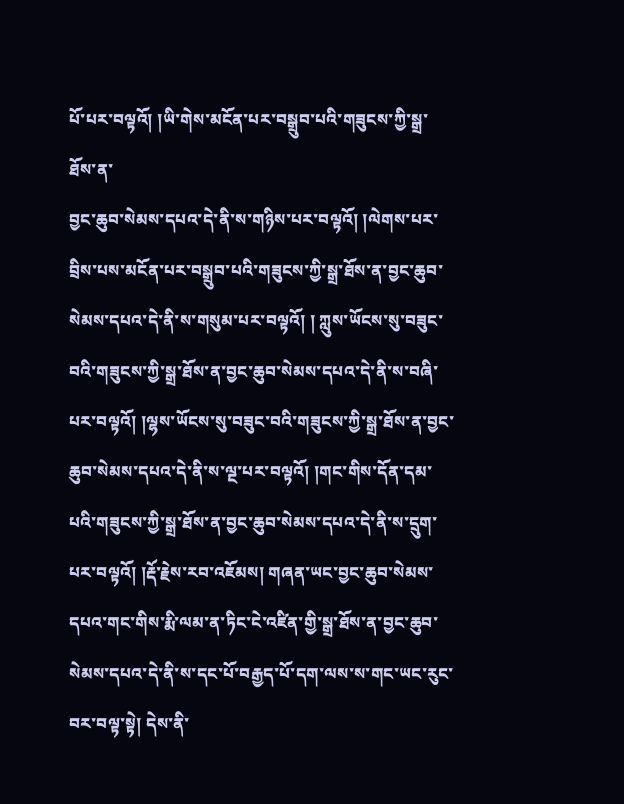པོ་པར་བལྟའོ། །ཡི་གེས་མངོན་པར་བསྒྲུབ་པའི་གཟུངས་ཀྱི་སྒྲ་ཐོས་ན་
བྱང་ཆུབ་སེམས་དཔའ་དེ་ནི་ས་གཉིས་པར་བལྟའོ། །ལེགས་པར་བྲིས་པས་མངོན་པར་བསྒྲུབ་པའི་གཟུངས་ཀྱི་སྒྲ་ཐོས་ན་བྱང་ཆུབ་སེམས་དཔའ་དེ་ནི་ས་གསུམ་པར་བལྟའོ། ། ཀླུས་ཡོངས་སུ་བཟུང་བའི་གཟུངས་ཀྱི་སྒྲ་ཐོས་ན་བྱང་ཆུབ་སེམས་དཔའ་དེ་ནི་ས་བཞི་པར་བལྟའོ། །ལྷས་ཡོངས་སུ་བཟུང་བའི་གཟུངས་ཀྱི་སྒྲ་ཐོས་ན་བྱང་ཆུབ་སེམས་དཔའ་དེ་ནི་ས་ལྔ་པར་བལྟའོ། །གང་གིས་དོན་དམ་པའི་གཟུངས་ཀྱི་སྒྲ་ཐོས་ན་བྱང་ཆུབ་སེམས་དཔའ་དེ་ནི་ས་དྲུག་པར་བལྟའོ། །རྡོ་རྗེས་རབ་འཇོམས། གཞན་ཡང་བྱང་ཆུབ་སེམས་དཔའ་གང་གིས་རྨི་ལམ་ན་ཏིང་ངེ་འཛིན་གྱི་སྒྲ་ཐོས་ན་བྱང་ཆུབ་སེམས་དཔའ་དེ་ནི་ས་དང་པོ་བརྒྱད་པོ་དག་ལས་ས་གང་ཡང་རུང་བར་བལྟ་སྟེ། དེས་ནི་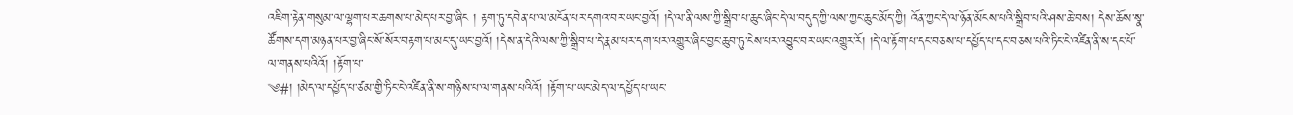འཇིག་རྟེན་གསུམ་ལ་ལྷག་པར་ཆགས་པ་མེད་པར་བྱ་ཞིང ། རྟག་ཏུ་དབེན་པ་ལ་མངོན་པར་དགའ་བར་ཡང་བྱའོ། །དེ་ལ་ནི་ལས་ཀྱི་སྒྲིབ་པ་ཆུང་ཞིང་དེ་ལ་བདུད་ཀྱི་ལས་ཀྱང་ཆུང་མོད་ཀྱི། འོན་ཀྱང་དེ་ལ་ཉོན་མོངས་པའི་སྒྲིབ་པའི་ཤས་ཆེ་བས། དེས་ཆོས་སྣ་ཚོགས་དག་མཉན་པར་བྱ་ཞིང་སོ་སོར་བརྟག་པ་མང་དུ་ཡང་བྱའོ། །དེས་ན་དེའི་ལས་ཀྱི་སྒྲིབ་པ་དེ་རྣམ་པར་དག་པར་འགྱུར་ཞིང་བྱང་ཆུབ་ཏུ་ངེས་པར་འབྱུང་བར་ཡང་འགྱུར་རོ། །དེ་ལ་རྟོག་པ་དང་བཅས་པ་དཔྱོད་པ་དང་བཅས་པའི་ཏིང་ངེ་འཛིན་ནི་ས་དང་པོ་ལ་གནས་པའིའོ། །རྟོག་པ་
༄#། །མེད་ལ་དཔྱོད་པ་ཙམ་གྱི་ཏིང་ངེ་འཛིན་ནི་ས་གཉིས་པ་ལ་གནས་པའིའོ། །རྟོག་པ་ཡང་མེད་ལ་དཔྱོད་པ་ཡང་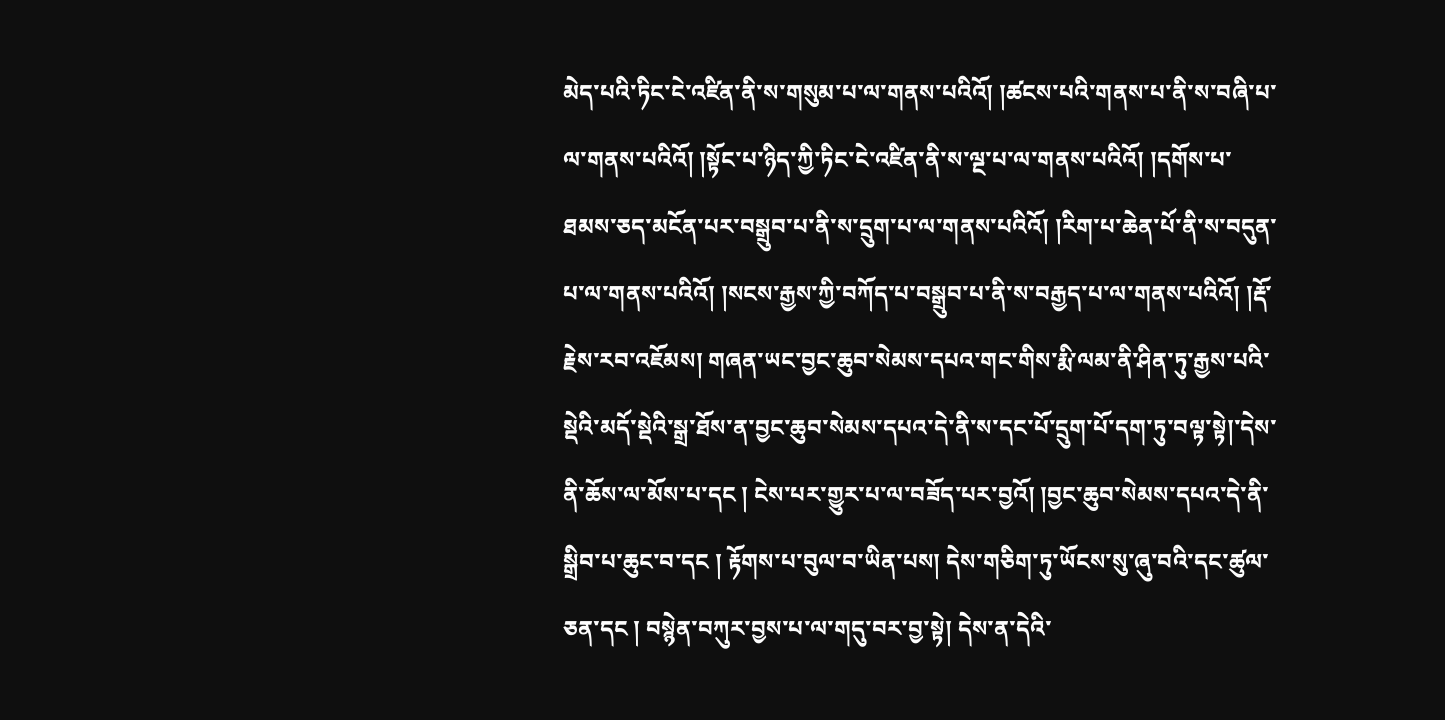མེད་པའི་ཏིང་ངེ་འཛིན་ནི་ས་གསུམ་པ་ལ་གནས་པའིའོ། །ཚངས་པའི་གནས་པ་ནི་ས་བཞི་པ་ལ་གནས་པའིའོ། །སྟོང་པ་ཉིད་ཀྱི་ཏིང་ངེ་འཛིན་ནི་ས་ལྔ་པ་ལ་གནས་པའིའོ། །དགོས་པ་ཐམས་ཅད་མངོན་པར་བསྒྲུབ་པ་ནི་ས་དྲུག་པ་ལ་གནས་པའིའོ། །རིག་པ་ཆེན་པོ་ནི་ས་བདུན་པ་ལ་གནས་པའིའོ། །སངས་རྒྱས་ཀྱི་བཀོད་པ་བསྒྲུབ་པ་ནི་ས་བརྒྱད་པ་ལ་གནས་པའིའོ། །རྡོ་རྗེས་རབ་འཇོམས། གཞན་ཡང་བྱང་ཆུབ་སེམས་དཔའ་གང་གིས་རྨི་ལམ་ནི་ཤིན་ཏུ་རྒྱས་པའི་སྡེའི་མདོ་སྡེའི་སྒྲ་ཐོས་ན་བྱང་ཆུབ་སེམས་དཔའ་དེ་ནི་ས་དང་པོ་དྲུག་པོ་དག་ཏུ་བལྟ་སྟེ།་དེས་ནི་ཆོས་ལ་མོས་པ་དང ། ངེས་པར་གྱུར་པ་ལ་བཟོད་པར་བྱའོ། །བྱང་ཆུབ་སེམས་དཔའ་དེ་ནི་སྒྲིབ་པ་ཆུང་བ་དང ། རྟོགས་པ་བུལ་བ་ཡིན་པས། དེས་གཅིག་ཏུ་ཡོངས་སུ་ཞུ་བའི་དང་ཚུལ་ཅན་དང ། བསྙེན་བཀུར་བྱས་པ་ལ་གདུ་བར་བྱ་སྟེ། དེས་ན་དེའི་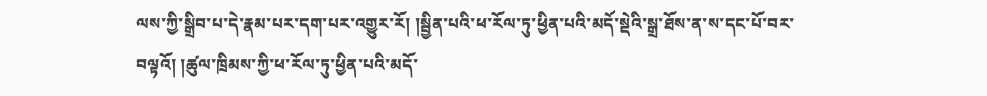ལས་ཀྱི་སྒྲིབ་པ་དེ་རྣམ་པར་དག་པར་འགྱུར་རོ། །སྦྱིན་པའི་ཕ་རོལ་ཏུ་ཕྱིན་པའི་མདོ་སྡེའི་སྒྲ་ཐོས་ན་ས་དང་པོ་བར་བལྟའོ། །ཚུལ་ཁྲིམས་ཀྱི་ཕ་རོལ་ཏུ་ཕྱིན་པའི་མདོ་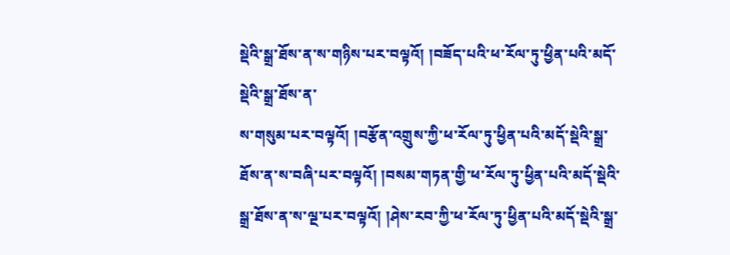སྡེའི་སྒྲ་ཐོས་ན་ས་གཉིས་པར་བལྟའོ། །བཟོད་པའི་ཕ་རོལ་ཏུ་ཕྱིན་པའི་མདོ་སྡེའི་སྒྲ་ཐོས་ན་
ས་གསུམ་པར་བལྟའོ། །བརྩོན་འགྲུས་ཀྱི་ཕ་རོལ་ཏུ་ཕྱིན་པའི་མདོ་སྡེའི་སྒྲ་ཐོས་ན་ས་བཞི་པར་བལྟའོ། །བསམ་གཏན་གྱི་ཕ་རོལ་ཏུ་ཕྱིན་པའི་མདོ་སྡེའི་སྒྲ་ཐོས་ན་ས་ལྔ་པར་བལྟའོ། །ཤེས་རབ་ཀྱི་ཕ་རོལ་ཏུ་ཕྱིན་པའི་མདོ་སྡེའི་སྒྲ་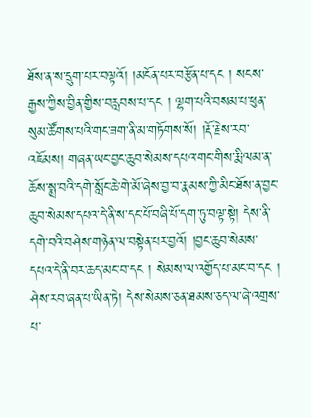ཐོས་ན་ས་དྲུག་པར་བལྟའོ། །མངོན་པར་བརྩོན་པ་དང ། སངས་རྒྱས་ཀྱིས་བྱིན་གྱིས་བརླབས་པ་དང ། ལྷག་པའི་བསམ་པ་ཕུན་སུམ་ཚོགས་པའི་གང་ཟག་ནི་མ་གཏོགས་སོ། །རྡོ་རྗེས་རབ་འཇོམས། གཞན་ཡང་བྱང་ཆུབ་སེམས་དཔའ་གང་གིས་རྨི་ལམ་ན་ཆོས་སྨྲ་བའི་དགེ་སློང་ཆེ་གེ་མོ་ཞེས་བྱ་བ་རྣམས་ཀྱི་མིང་ཐོས་ན་བྱང་ཆུབ་སེམས་དཔའ་དེ་ནི་ས་དང་པོ་བཞི་པོ་དག་ཏུ་བལྟ་སྟེ། དེས་ནི་དགེ་བའི་བཤེས་གཉེན་ལ་བསྟེན་པར་བྱའོ། །བྱང་ཆུབ་སེམས་དཔའ་དེ་ནི་བར་ཆད་མང་བ་དང ། སེམས་ལ་འགྱོད་པ་མང་བ་དང ། ཤེས་རབ་ཞན་པ་ཡིན་ཏེ། དེས་སེམས་ཅན་ཐམས་ཅད་ལ་ཞེ་འགྲས་པ་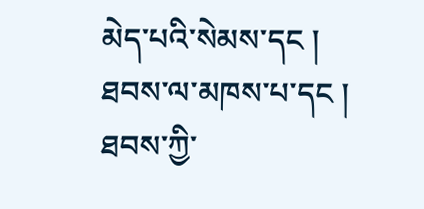མེད་པའི་སེམས་དང ། ཐབས་ལ་མཁས་པ་དང ། ཐབས་ཀྱི་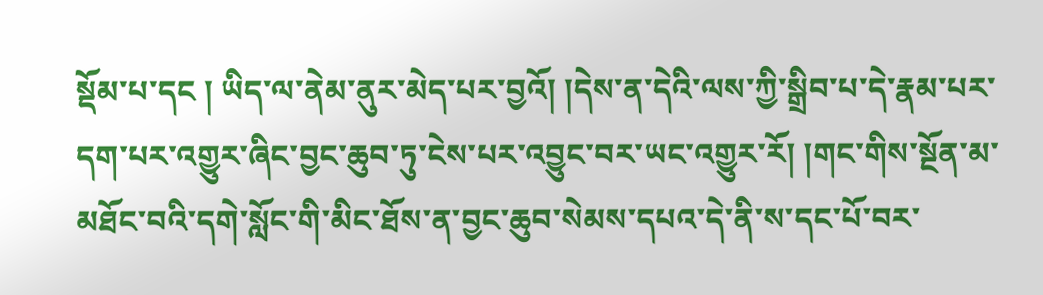སྡོམ་པ་དང ། ཡིད་ལ་ནེམ་ནུར་མེད་པར་བྱའོ། །དེས་ན་དེའི་ལས་ཀྱི་སྒྲིབ་པ་དེ་རྣམ་པར་དག་པར་འགྱུར་ཞིང་བྱང་ཆུབ་ཏུ་ངེས་པར་འབྱུང་བར་ཡང་འགྱུར་རོ། །གང་གིས་སྔོན་མ་མཐོང་བའི་དགེ་སློང་གི་མིང་ཐོས་ན་བྱང་ཆུབ་སེམས་དཔའ་དེ་ནི་ས་དང་པོ་བར་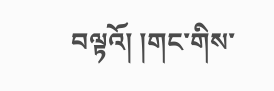བལྟའོ། །གང་གིས་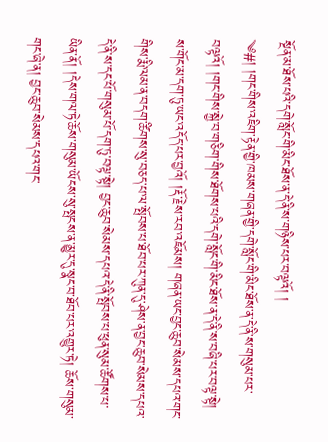སྔོན་མ་ཐོས་པའི་དགེ་སློང་གི་མིང་ཐོས་ན་དེ་ནི་ས་གཉིས་པར་བལྟའོ། །
༄#། །གང་གིས་འཇིག་རྟེན་གྱི་ཁམས་གཞན་གྱི་དགེ་སློང་གི་མིང་ཐོས་ན་དེ་ནི་ས་གསུམ་པར་བལྟའོ། །གང་གིས་སྐྱེ་བ་གཅིག་གིས་ཐོགས་པའི་དགེ་སློང་གི་མིང་ཐོས་ན་དེ་ནི་ས་བཞི་པར་བལྟ་སྟེ། ས་གོང་མ་དག་ཏུ་ཡང་འདོད་པར་བྱའོ། །རྡོ་རྗེས་རབ་འཇོམས། གཞན་ཡང་བྱང་ཆུབ་སེམས་དཔའ་གང་གིས་རྨི་ལམ་ན་བདག་ཚིགས་སུ་བཅད་པ་ལ་སྤོབས་པ་ཐོབ་པར་ཀུན་དུ་ཤེས་ན་བྱང་ཆུབ་སེམས་དཔའ་དེ་ནི་ས་དང་པོ་གསུམ་པོ་དག་ཏུ་བལྟ་སྟེ། བྱང་ཆུབ་སེམས་དཔའ་དེ་ནི་སྤོབས་པ་ཕུན་སུམ་ཚོགས་པ་ཡིན་ནོ། །དེས་གལ་ཏེ་ཆོས་གསུམ་ཡོངས་སུ་སྤངས་ན་མྱུར་དུ་སྣང་བ་ཐོབ་པར་འགྱུར་ཏེ། ཆོས་གསུམ་གང་ཞེ་ན། བྱང་ཆུབ་སེམས་དཔའ་གང་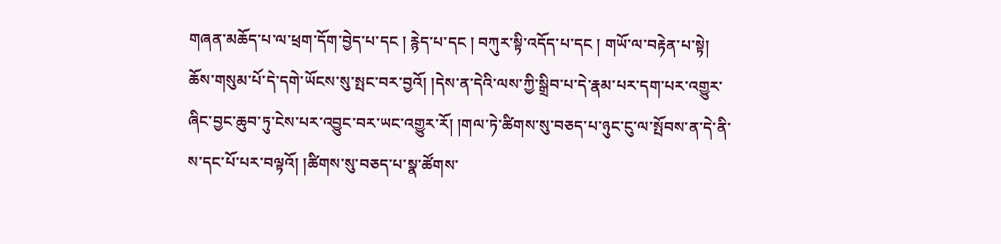གཞན་མཆོད་པ་ལ་ཕྲག་དོག་བྱེད་པ་དང ། རྙེད་པ་དང ། བཀུར་སྟི་འདོད་པ་དང ། གཡོ་ལ་བརྟེན་པ་སྟེ། ཆོས་གསུམ་པོ་དེ་དགེ་ཡོངས་སུ་སྤང་བར་བྱའོ། །དེས་ན་དེའི་ལས་ཀྱི་སྒྲིབ་པ་དེ་རྣམ་པར་དག་པར་འགྱུར་ཞིང་བྱང་ཆུབ་ཏུ་ངེས་པར་འབྱུང་བར་ཡང་འགྱུར་རོ། །གལ་ཏེ་ཚིགས་སུ་བཅད་པ་ཉུང་ངུ་ལ་སྤོབས་ན་དེ་ནི་ས་དང་པོ་པར་བལྟའོ། །ཚིགས་སུ་བཅད་པ་སྣ་ཚོགས་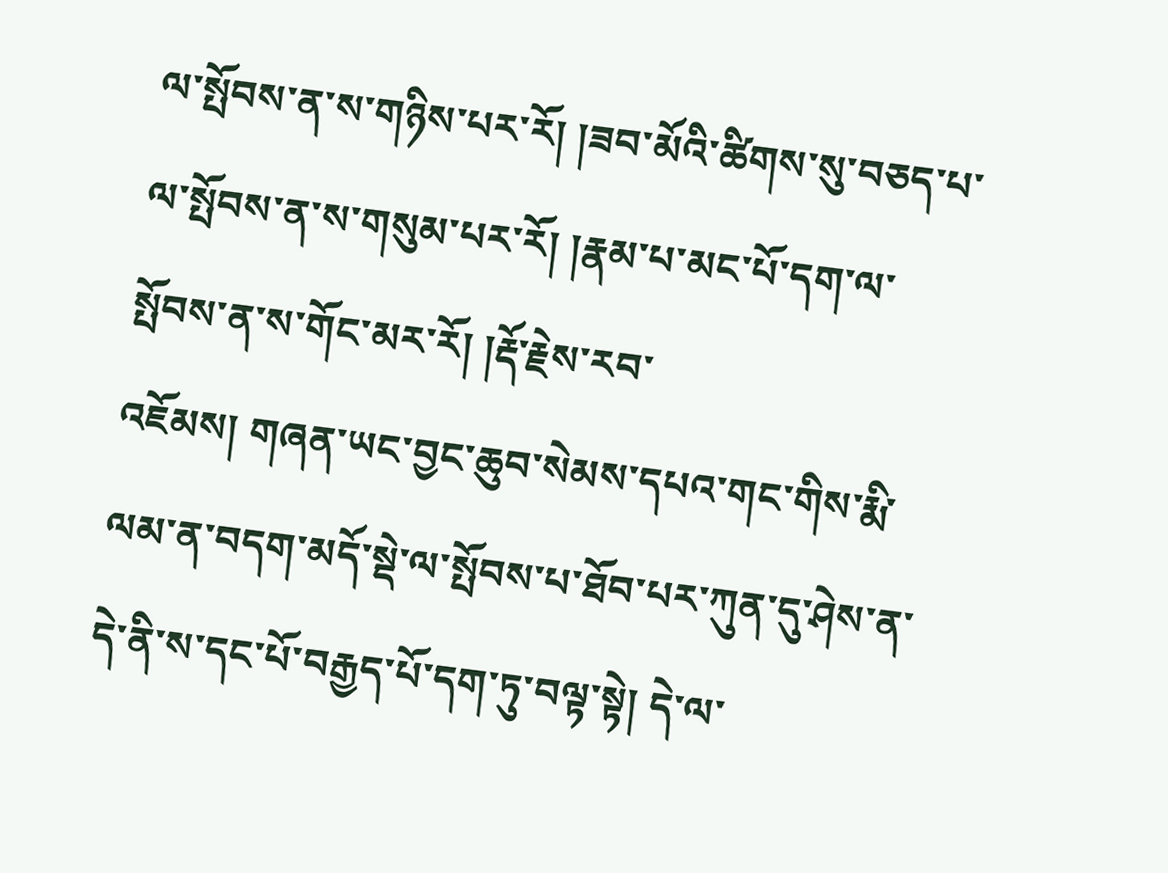ལ་སྤོབས་ན་ས་གཉིས་པར་རོ། །ཟབ་མོའི་ཚིགས་སུ་བཅད་པ་ལ་སྤོབས་ན་ས་གསུམ་པར་རོ། །རྣམ་པ་མང་པོ་དག་ལ་སྤོབས་ན་ས་གོང་མར་རོ། །རྡོ་རྗེས་རབ་
འཇོམས། གཞན་ཡང་བྱང་ཆུབ་སེམས་དཔའ་གང་གིས་རྨི་ལམ་ན་བདག་མདོ་སྡེ་ལ་སྤོབས་པ་ཐོབ་པར་ཀུན་དུ་ཤེས་ན་དེ་ནི་ས་དང་པོ་བརྒྱད་པོ་དག་ཏུ་བལྟ་སྟེ། དེ་ལ་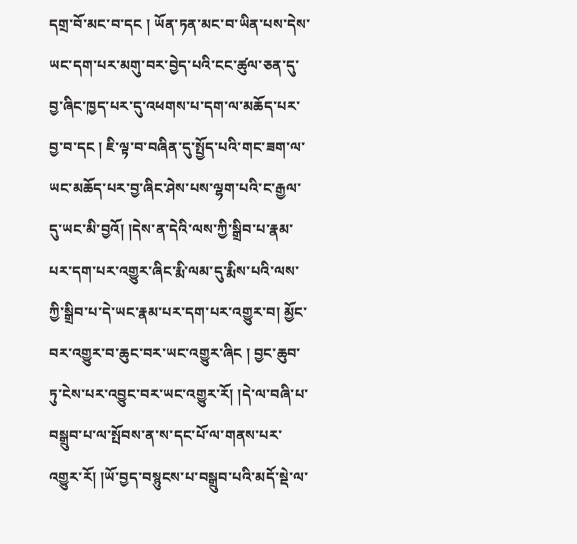དགྲ་བོ་མང་བ་དང ། ཡོན་ཏན་མང་བ་ཡིན་པས་དེས་ཡང་དག་པར་མགུ་བར་བྱེད་པའི་ངང་ཚུལ་ཅན་དུ་བྱ་ཞིང་ཁྱད་པར་དུ་འཕགས་པ་དག་ལ་མཆོད་པར་བྱ་བ་དང ། ཇི་ལྟ་བ་བཞིན་དུ་སྤྱོད་པའི་གང་ཟག་ལ་ཡང་མཆོད་པར་བྱ་ཞིང་ཤེས་པས་ལྷག་པའི་ང་རྒྱལ་དུ་ཡང་མི་བྱའོ། །དེས་ན་དེའི་ལས་ཀྱི་སྒྲིབ་པ་རྣམ་པར་དག་པར་འགྱུར་ཞིང་རྨི་ལམ་དུ་རྨིས་པའི་ལས་ཀྱི་སྒྲིབ་པ་དེ་ཡང་རྣམ་པར་དག་པར་འགྱུར་བ། མྱོང་བར་འགྱུར་བ་ཆུང་བར་ཡང་འགྱུར་ཞིང ། བྱང་ཆུབ་ཏུ་ངེས་པར་འབྱུང་བར་ཡང་འགྱུར་རོ། །དེ་ལ་བཞི་པ་བསྒྲུབ་པ་ལ་སྤོབས་ན་ས་དང་པོ་ལ་གནས་པར་འགྱུར་རོ། །ཡོ་བྱད་བསྙུངས་པ་བསྒྲུབ་པའི་མདོ་སྡེ་ལ་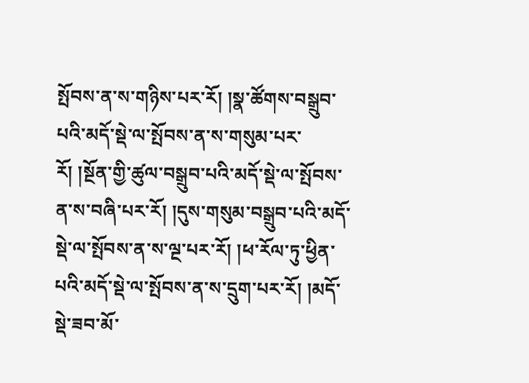སྤོབས་ན་ས་གཉིས་པར་རོ། །སྣ་ཚོགས་བསྒྲུབ་པའི་མདོ་སྡེ་ལ་སྤོབས་ན་ས་གསུམ་པར་རོ། །སྔོན་གྱི་ཚུལ་བསྒྲུབ་པའི་མདོ་སྡེ་ལ་སྤོབས་ན་ས་བཞི་པར་རོ། །དུས་གསུམ་བསྒྲུབ་པའི་མདོ་སྡེ་ལ་སྤོབས་ན་ས་ལྔ་པར་རོ། །ཕ་རོལ་ཏུ་ཕྱིན་པའི་མདོ་སྡེ་ལ་སྤོབས་ན་ས་དྲུག་པར་རོ། །མདོ་སྡེ་ཟབ་མོ་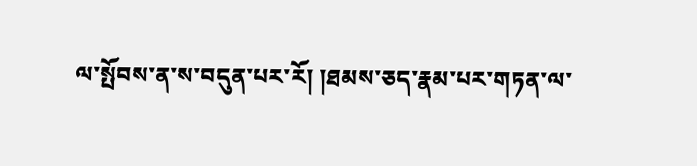ལ་སྤོབས་ན་ས་བདུན་པར་རོ། །ཐམས་ཅད་རྣམ་པར་གཏན་ལ་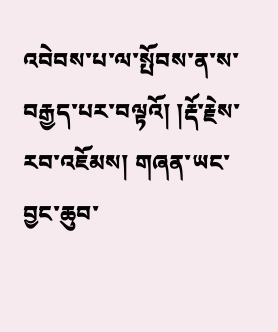འབེབས་པ་ལ་སྤོབས་ན་ས་བརྒྱད་པར་བལྟའོ། །རྡོ་རྗེས་རབ་འཇོམས། གཞན་ཡང་བྱང་ཆུབ་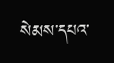སེམས་དཔའ་